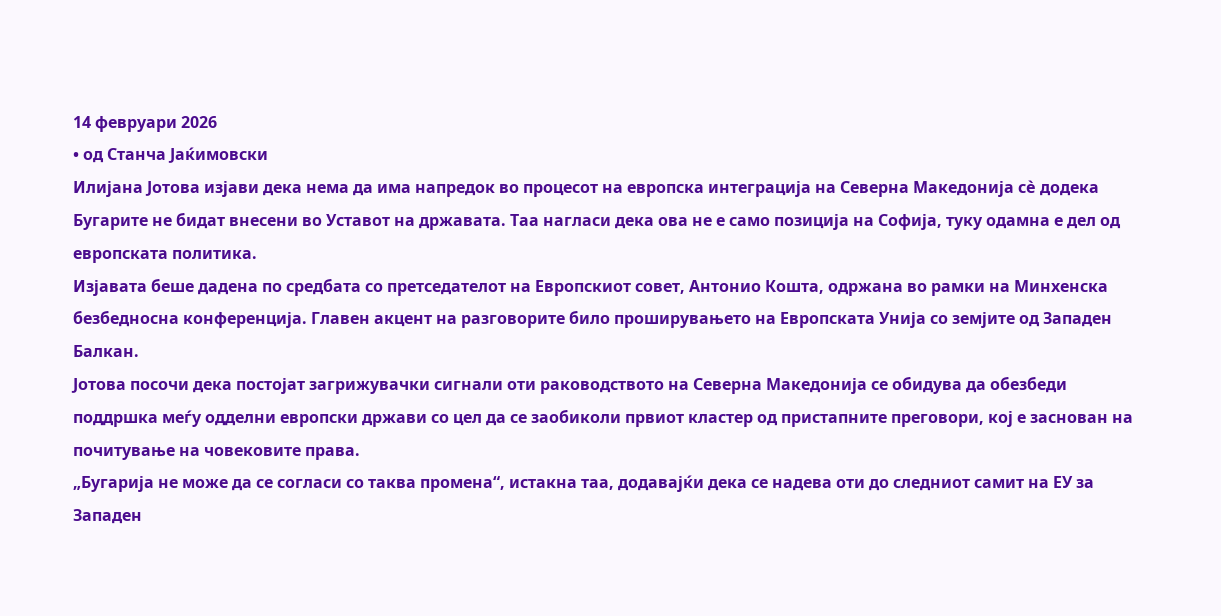14 февруари 2026
• од Станча Јаќимовски
Илијана Јотова изјави дека нема да има напредок во процесот на европска интеграција на Северна Македонија сè додека Бугарите не бидат внесени во Уставот на државата. Таа нагласи дека ова не е само позиција на Софија, туку одамна е дел од европската политика.
Изјавата беше дадена по средбата со претседателот на Европскиот совет, Антонио Кошта, одржана во рамки на Минхенска безбедносна конференција. Главен акцент на разговорите било проширувањето на Европската Унија со земјите од Западен Балкан.
Јотова посочи дека постојат загрижувачки сигнали оти раководството на Северна Македонија се обидува да обезбеди поддршка меѓу одделни европски држави со цел да се заобиколи првиот кластер од пристапните преговори, кој е заснован на почитување на човековите права.
„Бугарија не може да се согласи со таква промена“, истакна таа, додавајќи дека се надева оти до следниот самит на ЕУ за Западен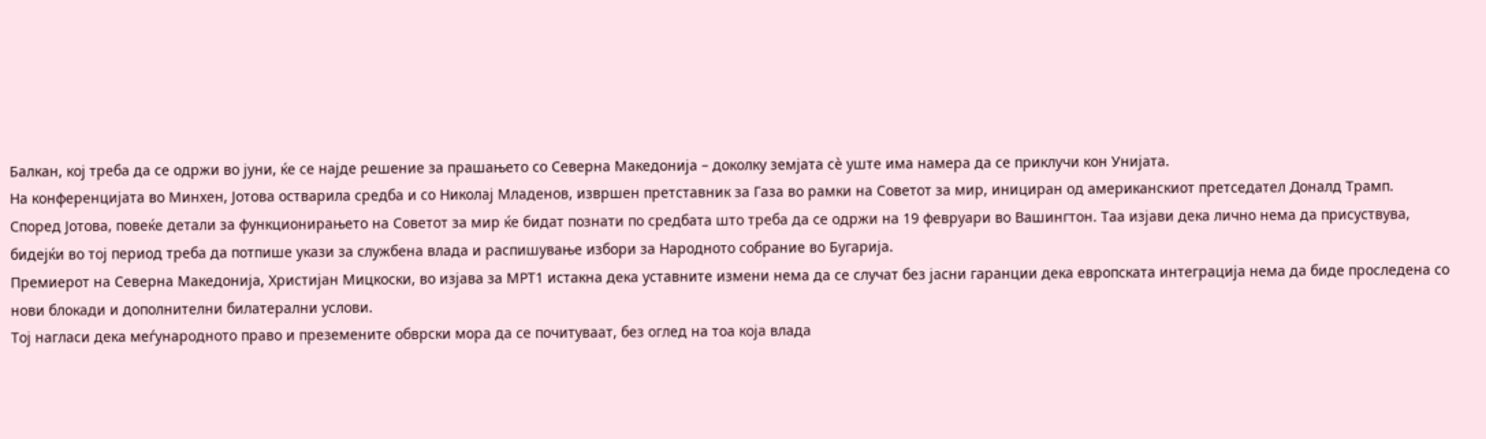Балкан, кој треба да се одржи во јуни, ќе се најде решение за прашањето со Северна Македонија – доколку земјата сè уште има намера да се приклучи кон Унијата.
На конференцијата во Минхен, Јотова остварила средба и со Николај Младенов, извршен претставник за Газа во рамки на Советот за мир, инициран од американскиот претседател Доналд Трамп.
Според Јотова, повеќе детали за функционирањето на Советот за мир ќе бидат познати по средбата што треба да се одржи на 19 февруари во Вашингтон. Таа изјави дека лично нема да присуствува, бидејќи во тој период треба да потпише укази за службена влада и распишување избори за Народното собрание во Бугарија.
Премиерот на Северна Македонија, Христијан Мицкоски, во изјава за МРТ1 истакна дека уставните измени нема да се случат без јасни гаранции дека европската интеграција нема да биде проследена со нови блокади и дополнителни билатерални услови.
Тој нагласи дека меѓународното право и преземените обврски мора да се почитуваат, без оглед на тоа која влада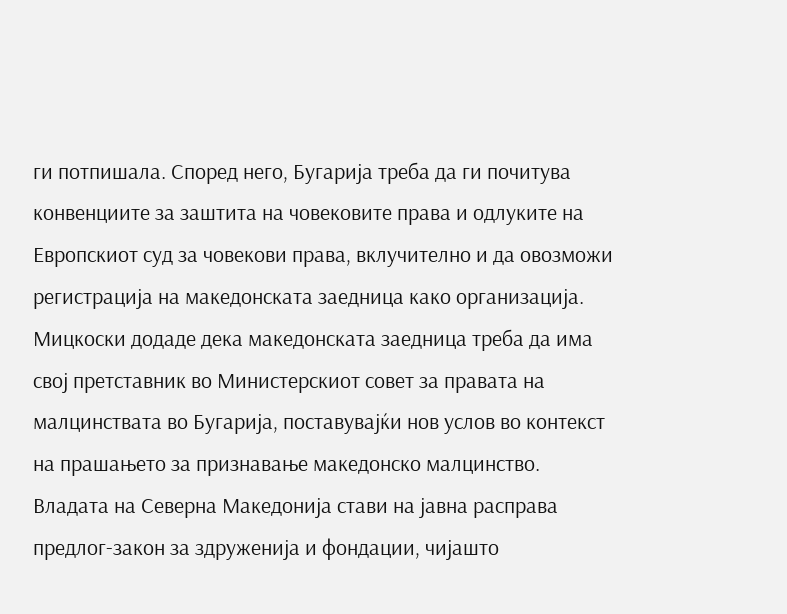ги потпишала. Според него, Бугарија треба да ги почитува конвенциите за заштита на човековите права и одлуките на Европскиот суд за човекови права, вклучително и да овозможи регистрација на македонската заедница како организација.
Мицкоски додаде дека македонската заедница треба да има свој претставник во Министерскиот совет за правата на малцинствата во Бугарија, поставувајќи нов услов во контекст на прашањето за признавање македонско малцинство.
Владата на Северна Македонија стави на јавна расправа предлог-закон за здруженија и фондации, чијашто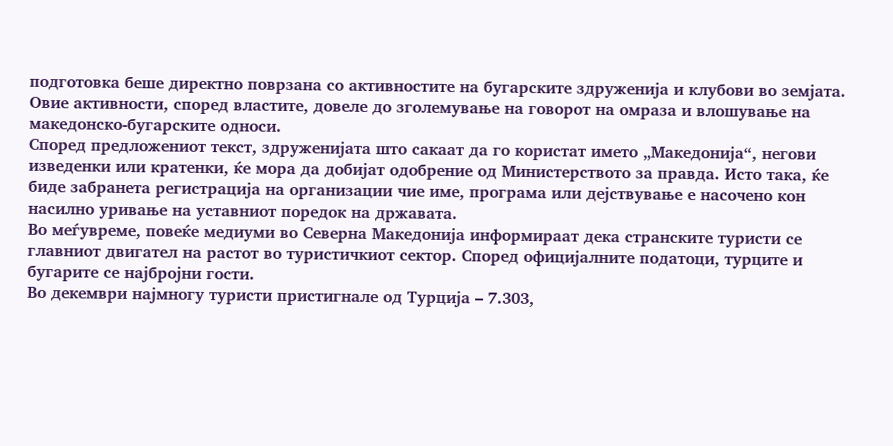подготовка беше директно поврзана со активностите на бугарските здруженија и клубови во земјата. Овие активности, според властите, довеле до зголемување на говорот на омраза и влошување на македонско-бугарските односи.
Според предложениот текст, здруженијата што сакаат да го користат името „Македонија“, негови изведенки или кратенки, ќе мора да добијат одобрение од Министерството за правда. Исто така, ќе биде забранета регистрација на организации чие име, програма или дејствување е насочено кон насилно уривање на уставниот поредок на државата.
Во меѓувреме, повеќе медиуми во Северна Македонија информираат дека странските туристи се главниот двигател на растот во туристичкиот сектор. Според официјалните податоци, турците и бугарите се најбројни гости.
Во декември најмногу туристи пристигнале од Турција – 7.303,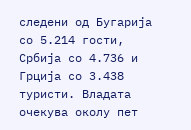следени од Бугарија со 5.214 гости, Србија со 4.736 и Грција со 3.438 туристи. Владата очекува околу пет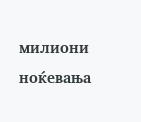милиони ноќевања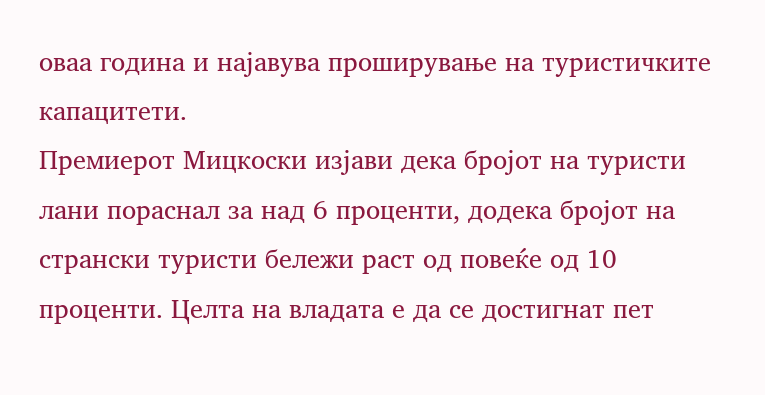оваа година и најавува проширување на туристичките капацитети.
Премиерот Мицкоски изјави дека бројот на туристи лани пораснал за над 6 проценти, додека бројот на странски туристи бележи раст од повеќе од 10 проценти. Целта на владата е да се достигнат пет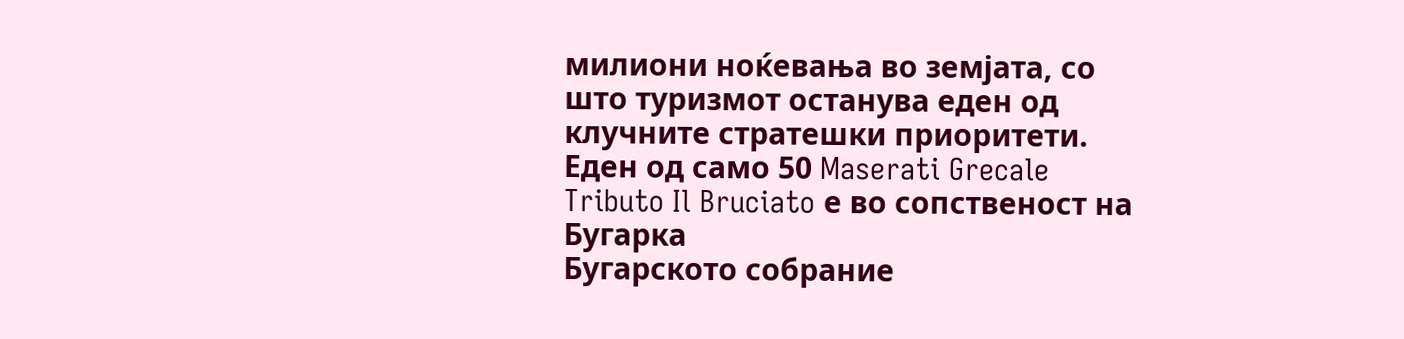милиони ноќевања во земјата, со што туризмот останува еден од клучните стратешки приоритети.
Еден од само 50 Maserati Grecale Tributo Il Bruciato е во сопственост на Бугарка
Бугарското собрание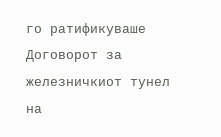го ратификуваше Договорот за железничкиот тунел на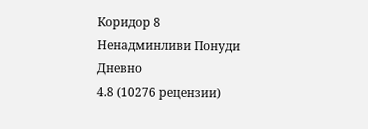Коридор 8
Ненадминливи Понуди Дневно
4.8 (10276 рецензии)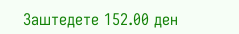Заштедете 152.00 ден